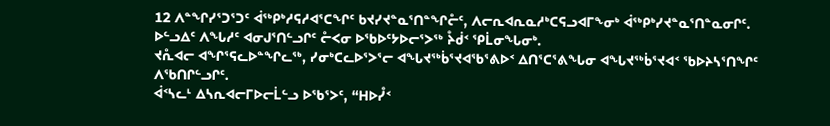12 ᐱᓐᖏᓯᕐᑐᕐᑐᑦ ᐋᖅᑭᒃᓱᕋᓱᐊᕐᑕᖏᑦ ᑲᔪᓯᔪᓐᓇᕐᑎᓐᖏᓔᑦ, ᐱᓕᕆᐊᕆᓇᓱᒃᑕᕋᓗᐊᒥᖕᓂᒃ ᐋᖅᑭᒃᓯᔪᓐᓇᕐᑎᓐᓇᓂᒋᑦ.
ᐅᓪᓗᐃᑦ ᐱᖓᓱᑦ ᐊᓂᒍᕐᑎᓪᓗᒋᑦ ᓔᐸᓂ ᐅᖃᐅᑦᔭᐅᓕᕐᐳᖅ ᔧᑰᑉ ᕿᒫᓂᖓᓂᒃ.
ᔪᕅᐊᓕ ᐊᖏᕐᕋᓚᐅᓐᖏᓚᖅ, ᓯᓂᒃᑕᓚᐅᕐᐳᕐᓕ ᐊᖓᔪᖅᑳᕐᔪᐊᖃᕐᕕᐅᑉ ᐃᑎᕐᑕᕐᕕᖓᓂ ᐊᖓᔪᖅᑳᕐᔪᐊᑉ ᖃᐅᔨᓴᕐᑎᖏᑦ ᐱᖃᑎᒋᓪᓗᒋᑦ.
ᐋᑉᓴᓚᒻ ᐃᓴᕆᐊᓕᒥᐅᓕᒫᓪᓗ ᐅᖃᕐᐳᑦ, “ᕼᐅᓮᑉ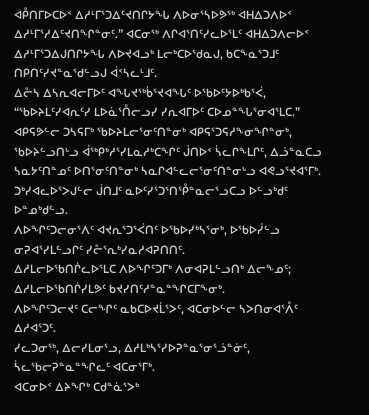ᐊᑬᑎᒥᐅᑕᐅᑉ ᐃᓱᒻᒥᕐᑐᐃᑦᔪᑎᒋᔭᖓ ᐱᐅᓂᕐᓴᐅᕗᖅ ᐊᕼᐃᑐᐱᐅᑉ ᐃᓱᒻᒥᕐᓱᐃᑦᔪᑎᖏᓐᓂᑦ.” ᐊᑕᓂᖅ ᐱᒋᐊᕐᑎᑦᓯᓚᐅᕐᒪᑦ ᐊᕼᐃᑐᐱᓕᐅᑉ ᐃᓱᒻᒥᕐᑐᐃᒍᑎᒋᔭᖓ ᐱᐅᔪᐊᓗᒃ ᒪᓕᒃᑕᐅᖁᓇᒍ, ᑲᑕᖕᓇᕐᑐᒧᑦ ᑎᑭᑎᑦᓯᔪᓐᓇᖁᓪᓗᒍ ᐋᑉᓴᓚᒻᒧᑦ.
ᐃᓔᓴ ᐃᓴᕆᐊᓕᒥᐅᑦ ᐊᖓᔪᖅᑳᕐᔪᐊᖓᑦ ᐅᖃᐅᑦᔭᐅᒃᑲᕐᐹ, “ᖃᐅᔨᒪᑦᓯᐊᕆᑦᓯ ᒪᐅᓈᕐᑍᓕᓗᓯ ᓯᕆᐊᒥᐅᑦ ᑕᐅᓄᓐᖓᕐᓂᐊᕐᒪᑕ.”
ᐊᑭᕋᕗᓪᓕ ᑐᓴᕋᒥᒃ ᖃᐅᔨᒪᓕᕐᓂᑦᑎᓐᓂᒃ ᐊᑭᕋᕐᑐᕋᓱᖕᓂᖏᓐᓂᒃ, ᖃᐅᔨᓪᓗᑎᒡᓗ ᐋᖅᑭᒃᓱᕐᓯᒪᓇᓱᒃᑕᖏᑦ ᒎᑎᐅᑉ ᓵᓚᒋᖕᒪᒋᑦ, ᐃᓘᓐᓇᑕᓗ ᓴᓇᔭᑦᑎᓐᓄᑦ ᐅᑎᕐᓂᑦᑎᓐᓂᒃ ᓴᓇᒋᐊᓪᓚᓕᕐᓂᑦᑎᓐᓂᒡᓗ ᐊᕙᓗᕐᔪᐊᕐᒥᒃ.
ᑐᒃᓯᐊᓚᐅᕐᐳᒍᓪᓕ ᒎᑎᒧᑦ ᓇᐅᑦᓯᕐᑐᕐᑎᕾᓐᓇᓕᕐᓗᑕᓗ ᐅᓪᓗᒃᑯᑦ ᐅᓐᓄᒃᑯᓪᓗ.
ᐱᐅᖏᑦᑐᓕᓂᕐᐱᑦ ᐊᔪᕆᕐᑐᕐᐹᑎᑦ ᐅᖃᐅᓯᒃᓴᕐᓂᒃ, ᐅᖃᐅᓰᓪᓗ ᓂᕈᐊᕐᓯᒪᓪᓗᒋᑦ ᓯᓔᕐᕆᒃᓯᓇᓱᐊᕈᑎᑎᑦ.
ᐃᓱᒪᓕᐅᖃᑎᒌᓚᐅᕐᒪᑕ ᐱᐅᖏᑦᑐᒥᒃ ᐱᓂᐊᕈᒪᓪᓗᑎᒃ ᐃᓕᖕᓄᑦ; ᐃᓱᒪᓕᐅᖃᑎᒌᓯᒪᕗᑦ ᑲᔪᓯᑎᑦᓱᓐᓇᓐᖏᑕᒥᖕᓂᒃ.
ᐱᐅᖏᑦᑐᓕᔪᑦ ᑕᓕᖏᑦ ᓇᑲᑕᐅᔪᒫᕐᐳᑦ, ᐊᑕᓂᐅᓪᓕ ᓴᐳᑎᓂᐊᕐᐰᑦ ᐃᓱᐊᕐᑐᑦ.
ᓯᓚᑐᓂᖅ, ᐃᓕᓯᒪᓂᕐᓗ, ᐃᓱᒪᒃᓴᕐᓯᐅᕈᓐᓇᕐᓂᕐᓘᓐᓃᑦ, ᓵᓚᖃᓕᕈᓐᓇᓐᖏᓚᑦ ᐊᑕᓂᕐᒥᒃ.
ᐊᑕᓂᐅᑉ ᐃᔨᖏᒃ ᑕᑯᓐᓈᕐᐳᒃ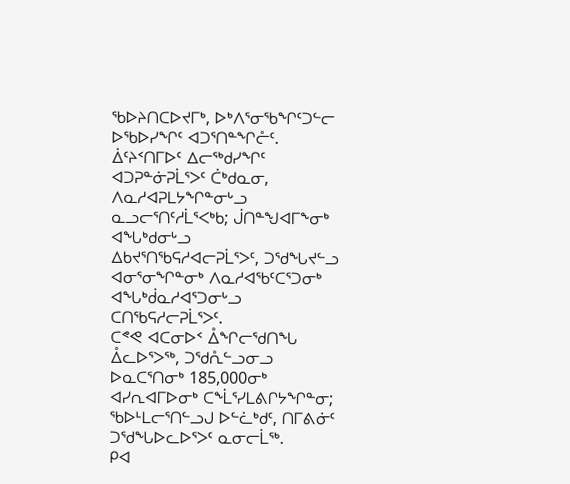ᖃᐅᔨᑎᑕᐅᔪᒥᒃ, ᐅᒃᐱᕐᓂᖃᖏᑦᑐᓪᓕ ᐅᖃᐅᓯᖏᑦ ᐊᑐᕐᑎᓐᖏᓔᑦ.
ᐄᑦᔨᑉᑎᒥᐅᑦ ᐃᓕᖅᑯᓯᖏᑦ ᐊᑐᕈᓐᓃᕈᒫᕐᐳᑦ ᑖᒃᑯᓇᓂ, ᐱᓇᓱᐊᕈᒪᔭᖏᓐᓂᒡᓗ ᓇᓗᓕᕐᑎᑦᓱᒫᕐᐸᒃᑲ; ᒎᑎᓐᖑᐊᒥᖕᓂᒃ ᐊᖓᒃᑯᓂᒡᓗ ᐃᑲᔪᕐᑎᖃᕋᓱᐊᓕᕈᒫᕐᐳᑦ, ᑐᖁᖓᔪᓪᓗ ᐊᓂᕐᓂᖏᓐᓂᒃ ᐱᓇᓱᐊᖃᑦᑕᕐᑐᓂᒃ ᐊᖓᒃᑰᓇᓱᐊᕐᑐᓂᒡᓗ ᑕᑎᖃᕋᓱᓕᕈᒫᕐᐳᑦ.
ᑕᕝᕙ ᐊᑕᓂᐅᑉ ᐂᖏᓕᖁᑎᖓ ᐂᓚᐅᕐᐳᖅ, ᑐᖁᕅᓪᓗᓂᓗ ᐅᓇᑕᕐᑎᓂᒃ 185,000ᓂᒃ ᐊᓯᕆᐊᒥᐅᓂᒃ ᑕᖕᒫᕐᓯᒪᕕᒋᔭᖏᓐᓂ; ᖃᐅᒻᒪᓕᕐᑎᓪᓗᒍ ᐅᓪᓛᒃᑯᑦ, ᑎᒥᕕᓃᑦ ᑐᖁᖓᐅᓚᐅᕐᐳᑦ ᓇᓂᓕᒫᖅ.
ᑭᐊ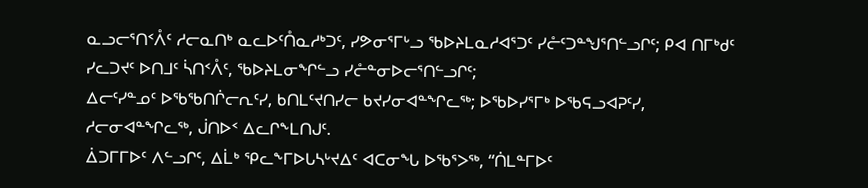ᓇᓗᓕᕐᑎᑉᐰᑦ ᓱᓕᓇᑎᒃ ᓇᓚᐅᑦᑍᓇᓱᒃᑐᑦ, ᓯᕗᓂᕐᒥᒡᓗ ᖃᐅᔨᒪᓇᓱᐊᕐᑐᑦ ᓯᓔᑦᑐᓐᖑᕐᑎᓪᓗᒋᑦ; ᑭᐊ ᑎᒥᒃᑯᑦ ᓯᓚᑐᔪᑦ ᐅᑎᒧᑦ ᓵᑎᑉᐰᑦ, ᖃᐅᔨᒪᓂᖏᓪᓗ ᓯᓔᓐᓂᐅᓕᕐᑎᓪᓗᒋᑦ;
ᐃᓕᑦᓯᓐᓄᑦ ᐅᖃᖃᑎᒌᓕᕆᑦᓯ, ᑲᑎᒪᑦᔪᑎᓯᓕ ᑲᔪᓯᓂᐊᓐᖏᓚᖅ; ᐅᖃᐅᓯᕐᒥᒃ ᐅᖃᕋᓗᐊᕈᑦᓯ, ᓱᓕᓂᐊᓐᖏᓚᖅ, ᒎᑎᐅᑉ ᐃᓚᒋᖕᒪᑎᒍᑦ.
ᐄᑐᒥᒥᐅᑦ ᐱᓪᓗᒋᑦ, ᐃᒫᒃ ᕿᓚᖕᒥᐅᒐᓴᒡᔪᐃᑦ ᐊᑕᓂᖓ ᐅᖃᕐᐳᖅ, “ᑏᒪᓐᒥᐅᑦ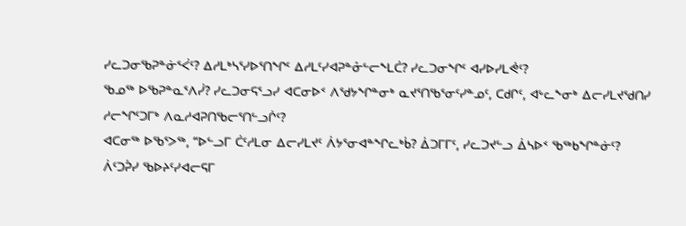ᓯᓚᑐᓂᖃᕈᓐᓃᕐᐹᑦ? ᐃᓱᒪᒃᓴᕐᓯᐅᕐᑎᖏᑦ ᐃᓱᒪᑦᓯᐊᕈᓐᓁᓪᓕᖕᒪᑖ? ᓯᓚᑐᓂᖏᑦ ᐊᓯᐅᓯᒪᕚᑦ?
ᖃᓄᖅ ᐅᖃᕈᓐᓇᕐᐱᓰ? ᓯᓚᑐᓂᕋᕐᓗᓯ ᐊᑕᓂᐅᑉ ᐱᖁᔭᖏᓐᓂᒃ ᓇᔪᕐᑎᖃᕐᓂᑦᓯᓐᓄᑦ, ᑕᑯᒋᑦ, ᐊᒡᓚᖕᓂᒃ ᐃᓕᓯᒪᔪᖁᑎᓯ ᓱᓕᖏᑦᑐᒥᒃ ᐱᓇᓱᐊᕈᑎᖃᓕᕐᑎᓪᓗᒌᑦ?
ᐊᑕᓂᖅ ᐅᖃᕐᐳᖅ, “ᐅᓪᓗᒥ ᑖᑦᓱᒪᓂ ᐃᓕᓯᒪᔪᑦ ᐲᔭᕐᓂᐊᓐᖏᓚᒃᑳ? ᐄᑐᒥᒥᑦ, ᓯᓚᑐᔪᓪᓗ ᐄᓴᐅᑉ ᖃᖅᑲᖏᓐᓃᑦ?
ᐲᑦᑐᕉᓯ ᖃᐅᔨᑦᓯᐊᓕᕋᒥ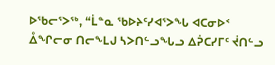ᐅᖃᓕᕐᐳᖅ, “ᒫᓐᓇ ᖃᐅᔨᑦᓯᐊᕐᐳᖓ ᐊᑕᓂᐅᑉ ᐂᖏᓕᓂ ᑎᓕᖕᒪᒍ ᓴᐳᑎᓪᓗᖓᓗ ᐃᕉᑕᓯᒥᑦ ᔫᑎᓪᓗ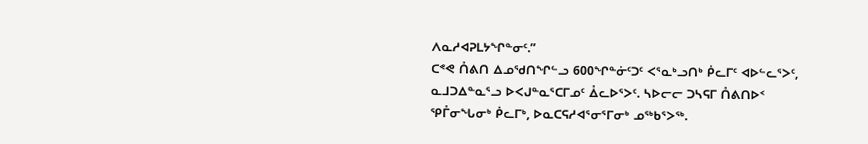ᐱᓇᓱᐊᕈᒪᔭᖏᓐᓂᑦ.”
ᑕᕝᕙ ᑍᕕᑎ ᐃᓄᖁᑎᖏᓪᓗ 600ᖏᓐᓃᑦᑐᑦ ᐸᕐᓇᒃᓗᑎᒃ ᑮᓚᒥᑦ ᐊᐅᓪᓚᕐᐳᑦ, ᓇᒧᑐᐃᓐᓇᕐᓗ ᐅᐸᒍᓐᓇᕐᑕᒥᓄᑦ ᐂᓚᐅᕐᐳᑦ. ᓴᐅᓕᓕ ᑐᓴᕋᒥ ᑍᕕᑎᐅᑉ ᕿᒤᓂᖓᓂᒃ ᑮᓚᒥᒃ, ᐅᓇᑕᕋᓱᐊᕐᓂᕐᒥᓂᒃ ᓄᖅᑲᕐᐳᖅ.